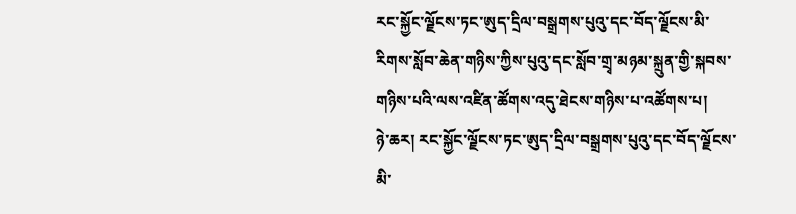རང་སྐྱོང་ལྗོངས་ཏང་ཨུད་དྲིལ་བསྒྲགས་པུའུ་དང་བོད་ལྗོངས་མི་རིགས་སློབ་ཆེན་གཉིས་ཀྱིས་པུའུ་དང་སློབ་གྲྭ་མཉམ་སྐྲུན་གྱི་སྐབས་གཉིས་པའི་ལས་འཛིན་ཚོགས་འདུ་ཐེངས་གཉིས་པ་འཚོགས་པ།
ཉེ་ཆར། རང་སྐྱོང་ལྗོངས་ཏང་ཨུད་དྲིལ་བསྒྲགས་པུའུ་དང་བོད་ལྗོངས་མི་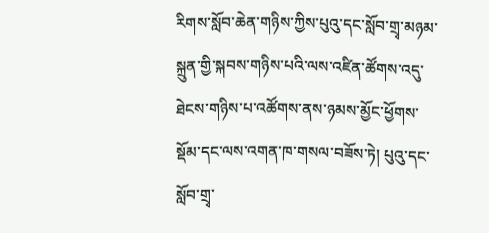རིགས་སློབ་ཆེན་གཉིས་ཀྱིས་པུའུ་དང་སློབ་གྲྭ་མཉམ་སྐྲུན་གྱི་སྐབས་གཉིས་པའི་ལས་འཛིན་ཚོགས་འདུ་ཐེངས་གཉིས་པ་འཚོགས་ནས་ཉམས་མྱོང་ཕྱོགས་སྡོམ་དང་ལས་འགན་ཁ་གསལ་བཟོས་ཏེ། པུའུ་དང་སློབ་གྲྭ་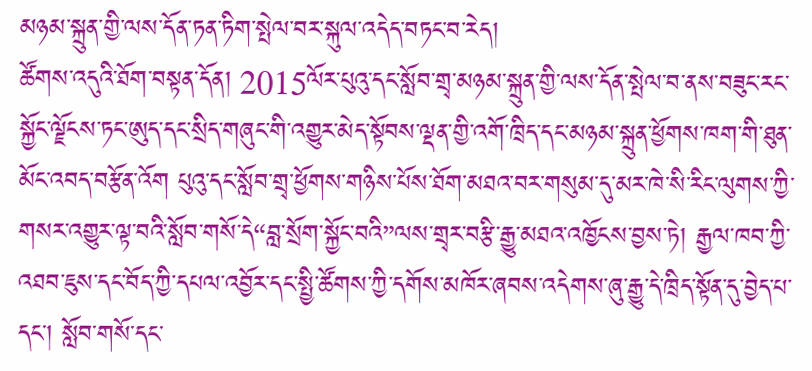མཉམ་སྐྲུན་གྱི་ལས་དོན་ཏན་ཏིག་སྤེལ་བར་སྐུལ་འདེད་བཏང་བ་རེད།
ཚོགས་འདུའི་ཐོག་བསྟན་དོན། 2015ལོར་པུའུ་དང་སློབ་གྲྭ་མཉམ་སྐྲུན་གྱི་ལས་དོན་སྤེལ་བ་ནས་བཟུང་རང་སྐྱོང་ལྗོངས་ཏང་ཨུད་དང་སྲིད་གཞུང་གི་འགྱུར་མེད་སྟོབས་ལྡན་གྱི་འགོ་ཁྲིད་དང་མཉམ་སྐྲུན་ཕྱོགས་ཁག་གི་ཐུན་མོང་འབད་བརྩོན་འོག པུའུ་དང་སློབ་གྲྭ་ཕྱོགས་གཉིས་པོས་ཐོག་མཐའ་བར་གསུམ་དུ་མར་ཁེ་སི་རིང་ལུགས་ཀྱི་གསར་འགྱུར་ལྟ་བའི་སློབ་གསོ་དེ“བླ་སྲོག་སྐྱོང་བའི”ལས་གྲྭར་བརྩི་རྒྱུ་མཐའ་འཁྱོངས་བྱས་ཏེ། རྒྱལ་ཁབ་ཀྱི་འཐབ་ཇུས་དང་བོད་ཀྱི་དཔལ་འབྱོར་དང་སྤྱི་ཚོགས་ཀྱི་དགོས་མཁོར་ཞབས་འདེགས་ཞུ་རྒྱུ་དེ་ཁྲིད་སྟོན་དུ་བྱེད་པ་དང་། སློབ་གསོ་དང་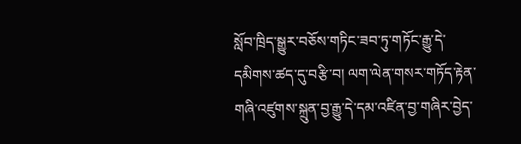སློབ་ཁྲིད་སྒྱུར་བཅོས་གཏིང་ཟབ་ཏུ་གཏོང་རྒྱུ་དེ་དམིགས་ཚད་དུ་བརྩི་བ། ལག་ལེན་གསར་གཏོད་རྟེན་གཞི་འཛུགས་སྐྲུན་བྱ་རྒྱུ་དེ་དམ་འཛིན་བྱ་གཞིར་བྱེད་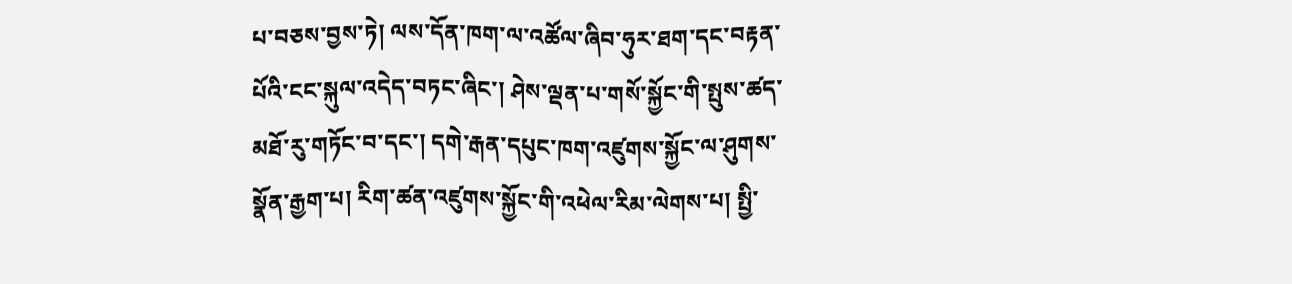པ་བཅས་བྱས་ཏེ། ལས་དོན་ཁག་ལ་འཚོལ་ཞིབ་ཧུར་ཐག་དང་བརྟན་པོའི་ངང་སྐུལ་འདེད་བཏང་ཞིང་། ཤེས་ལྡན་པ་གསོ་སྐྱོང་གི་སྤུས་ཚད་མཐོ་རུ་གཏོང་བ་དང་། དགེ་རྒན་དཔུང་ཁག་འཛུགས་སྐྱོང་ལ་ཤུགས་སྣོན་རྒྱག་པ། རིག་ཚན་འཛུགས་སྐྱོང་གི་འཕེལ་རིམ་ལེགས་པ། སྤྱི་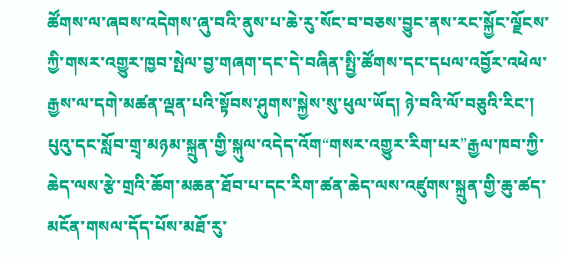ཚོགས་ལ་ཞབས་འདེགས་ཞུ་བའི་ནུས་པ་ཆེ་རུ་སོང་བ་བཅས་བྱུང་ནས་རང་སྐྱོང་ལྗོངས་ཀྱི་གསར་འགྱུར་ཁྱབ་སྤེལ་བྱ་གཞག་དང་དེ་བཞིན་སྤྱི་ཚོགས་དང་དཔལ་འབྱོར་འཕེལ་རྒྱས་ལ་དགེ་མཚན་ལྡན་པའི་སྟོབས་ཤུགས་སྐྱེས་སུ་ཕུལ་ཡོད། ཉེ་བའི་ལོ་བཅུའི་རིང་། པུའུ་དང་སློབ་གྲྭ་མཉམ་སྐྲུན་གྱི་སྐུལ་འདེད་འོག“གསར་འགྱུར་རིག་པར”རྒྱལ་ཁབ་ཀྱི་ཆེད་ལས་རྩེ་གྲའི་ཆོག་མཆན་ཐོབ་པ་དང་རིག་ཚན་ཆེད་ལས་འཛུགས་སྐྲུན་གྱི་ཆུ་ཚད་མངོན་གསལ་དོད་པོས་མཐོ་རུ་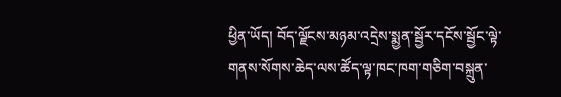ཕྱིན་ཡོད། བོད་ལྗོངས་མཉམ་འདྲེས་སྨྱན་སྦྱོར་དངོས་སྦྱོང་ལྟེ་གནས་སོགས་ཆེད་ལས་ཚོད་ལྟ་ཁང་ཁག་གཅིག་བསྐྲུན་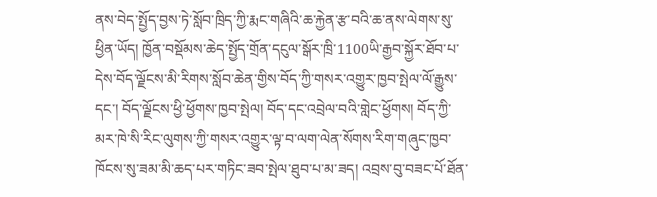ནས་བེད་སྤྱོད་བྱས་ཏེ་སློབ་ཁྲིད་ཀྱི་རྨང་གཞིའི་ཆ་རྐྱེན་རྩ་བའི་ཆ་ནས་ལེགས་སུ་ཕྱིན་ཡོད། ཁྱོན་བསྡོམས་ཆེད་སྤྱོད་གྲོན་དངུལ་སྒོར་ཁྲི་1100ཡི་རྒྱབ་སྐྱོར་ཐོབ་པ་དེས་བོད་ལྗོངས་མི་རིགས་སློབ་ཆེན་གྱིས་བོད་ཀྱི་གསར་འགྱུར་ཁྱབ་སྤེལ་ལོ་རྒྱུས་དང་། བོད་ལྗོངས་ཕྱི་ཕྱོགས་ཁྱབ་སྤེལ། བོད་དང་འབྲེལ་བའི་གླེང་ཕྱོགས། བོད་ཀྱི་མར་ཁེ་སི་རིང་ལུགས་ཀྱི་གསར་འགྱུར་ལྟ་བ་ལག་ལེན་སོགས་རིག་གཞུང་ཁྱབ་ཁོངས་སུ་ཟམ་མི་ཆད་པར་གཏིང་ཟབ་སྤེལ་ཐུབ་པ་མ་ཟད། འབྲས་བུ་བཟང་པོ་ཐོན་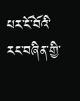པར་ངོ་བོའི་རང་བཞིན་གྱི་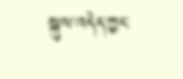སྐུལ་འདེད་ཀྱང་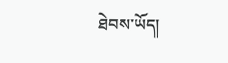ཐེབས་ཡོད།